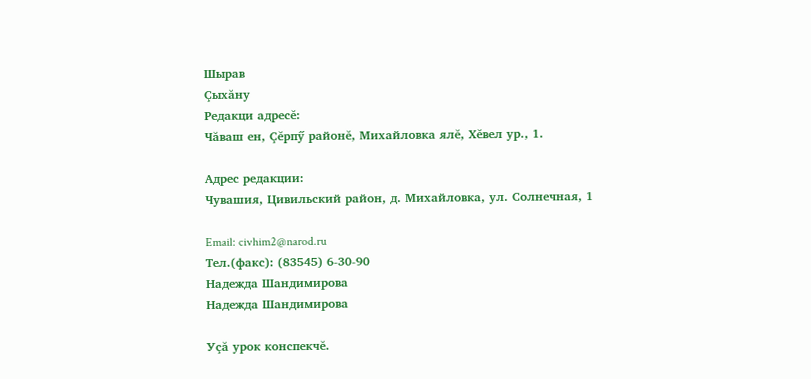Шырав
Çыхăну
Редакци адресĕ:
Чăваш ен, Çĕрпӳ районĕ, Михайловка ялĕ, Хĕвел ур., 1.

Адрес редакции:
Чувашия, Цивильский район, д. Михайловка, ул. Солнечная, 1

Email: civhim2@narod.ru
Тел.(факс): (83545) 6-30-90
Надежда Шандимирова
Надежда Шандимирова

Уçă урок конспекчĕ.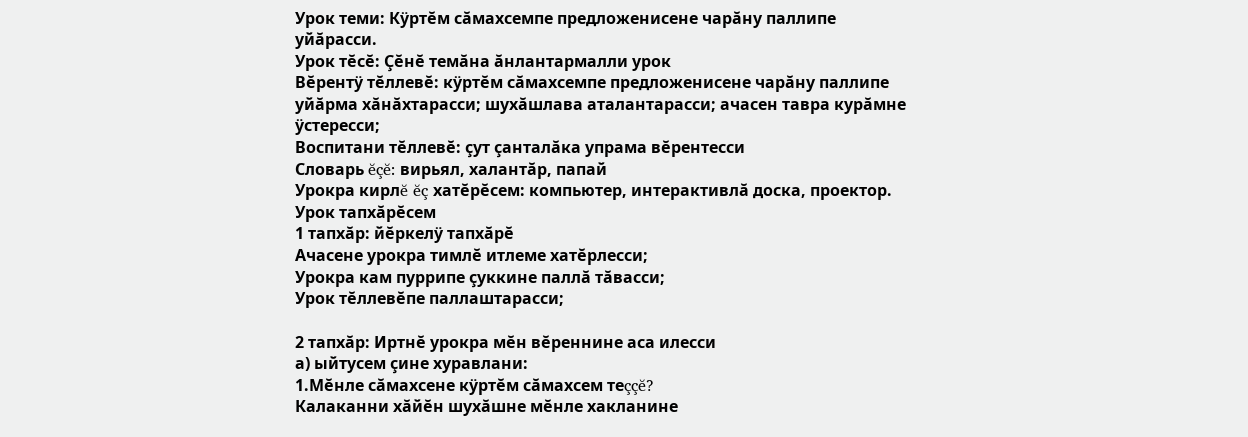Урок теми: Кÿртĕм сăмахсемпе предложенисене чарăну паллипе уйăрасси.
Урок тĕсĕ: Çĕнĕ темăна ăнлантармалли урок
Вĕрентÿ тĕллевĕ: кÿртĕм сăмахсемпе предложенисене чарăну паллипе уйăрма хăнăхтарасси; шухăшлава аталантарасси; ачасен тавра курăмне ÿстересси;
Воспитани тĕллевĕ: çут çанталăка упрама вĕрентесси
Словарь ĕçĕ: вирьял, халантăр, папай
Урокра кирлĕ ĕç хатĕрĕсем: компьютер, интерактивлă доска, проектор.
Урок тапхăрĕсем
1 тапхăр: йĕркелÿ тапхăрĕ
Ачасене урокра тимлĕ итлеме хатĕрлесси;
Урокра кам пуррипе çуккине паллă тăвасси;
Урок тĕллевĕпе паллаштарасси;

2 тапхăр: Иртнĕ урокра мĕн вĕреннине аса илесси
а) ыйтусем çине хуравлани:
1.Мĕнле сăмахсене кÿртĕм сăмахсем теççĕ?
Калаканни хăйĕн шухăшне мĕнле хакланине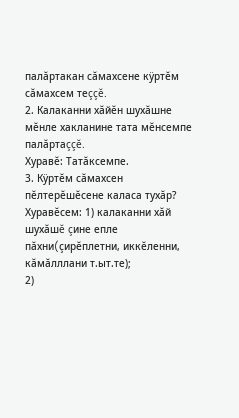палăртакан сăмахсене кÿртĕм сăмахсем теççĕ.
2. Калаканни хăйĕн шухăшне мĕнле хакланине тата мĕнсемпе палăртаççĕ.
Хуравĕ: Татăксемпе.
3. Кÿртĕм сăмахсен пĕлтерĕшĕсене каласа тухăр?
Хуравĕсем: 1) калаканни хăй шухăшĕ çине епле пăхни(çирĕплетни, иккĕленни, кăмăлллани т.ыт.те);
2)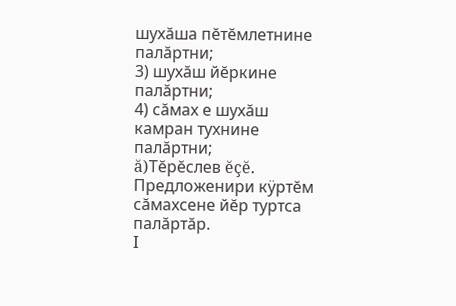шухăша пĕтĕмлетнине палăртни;
3) шухăш йĕркине палăртни;
4) сăмах е шухăш камран тухнине палăртни;
ă)Тĕрĕслев ĕçĕ. Предложенири кÿртĕм сăмахсене йĕр туртса палăртăр.
I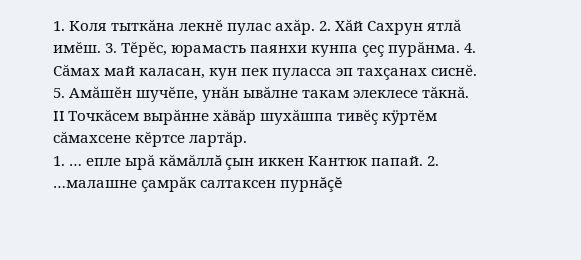1. Коля тыткăна лекнĕ пулас ахăр. 2. Хăй Сахрун ятлă имĕш. 3. Тĕрĕс, юрамасть паянхи кунпа çеç пурăнма. 4. Сăмах май каласан, кун пек пуласса эп тахçанах сиснĕ. 5. Амăшĕн шучĕпе, унăн ывăлне такам элеклесе тăкнă.
II Точкăсем вырăнне хăвăр шухăшпа тивĕç кÿртĕм сăмахсене кĕртсе лартăр.
1. … епле ырă кăмăллă çын иккен Кантюк папай. 2. …малашне çамрăк салтаксен пурнăçĕ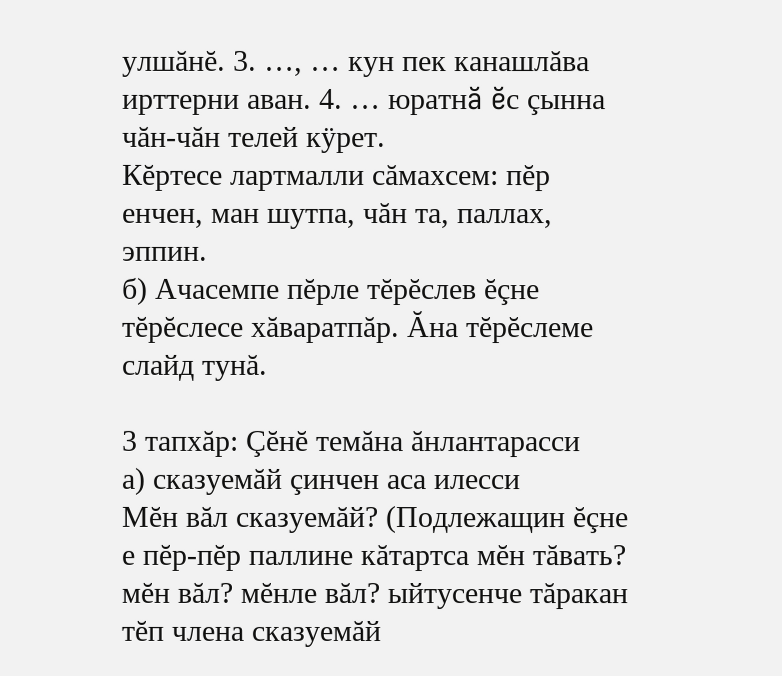улшăнĕ. 3. …, … кун пек канашлăва ирттерни аван. 4. … юратнă ĕс çынна чăн-чăн телей кÿрет.
Кĕртесе лартмалли сăмахсем: пĕр енчен, ман шутпа, чăн та, паллах, эппин.
б) Ачасемпе пĕрле тĕрĕслев ĕçне тĕрĕслесе хăваратпăр. Ăна тĕрĕслеме слайд тунă.

3 тапхăр: Çĕнĕ темăна ăнлантарасси
а) сказуемăй çинчен аса илесси
Мĕн вăл сказуемăй? (Подлежащин ĕçне е пĕр-пĕр паллине кăтартса мĕн тăвать? мĕн вăл? мĕнле вăл? ыйтусенче тăракан тĕп члена сказуемăй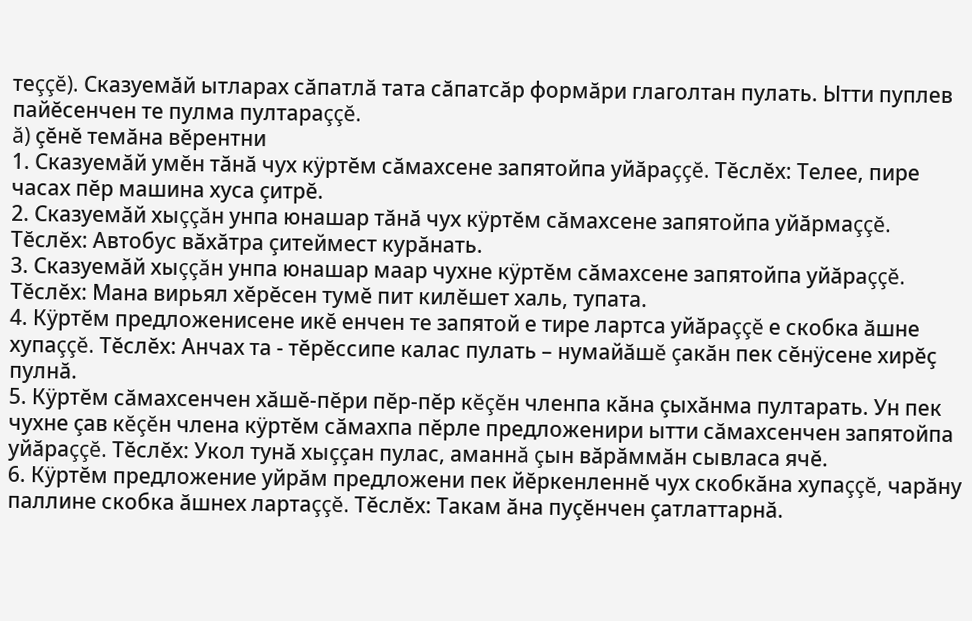теççĕ). Сказуемăй ытларах сăпатлă тата сăпатсăр формăри глаголтан пулать. Ытти пуплев пайĕсенчен те пулма пултараççĕ.
ă) çĕнĕ темăна вĕрентни
1. Сказуемăй умĕн тăнă чух кÿртĕм сăмахсене запятойпа уйăраççĕ. Тĕслĕх: Телее, пире часах пĕр машина хуса çитрĕ.
2. Сказуемăй хыççăн унпа юнашар тăнă чух кÿртĕм сăмахсене запятойпа уйăрмаççĕ. Тĕслĕх: Автобус вăхăтра çитеймест курăнать.
3. Сказуемăй хыççăн унпа юнашар маар чухне кÿртĕм сăмахсене запятойпа уйăраççĕ. Тĕслĕх: Мана вирьял хĕрĕсен тумĕ пит килĕшет халь, тупата.
4. Кÿртĕм предложенисене икĕ енчен те запятой е тире лартса уйăраççĕ е скобка ăшне хупаççĕ. Тĕслĕх: Анчах та - тĕрĕссипе калас пулать – нумайăшĕ çакăн пек сĕнÿсене хирĕç пулнă.
5. Кÿртĕм сăмахсенчен хăшĕ-пĕри пĕр-пĕр кĕçĕн членпа кăна çыхăнма пултарать. Ун пек чухне çав кĕçĕн члена кÿртĕм сăмахпа пĕрле предложенири ытти сăмахсенчен запятойпа уйăраççĕ. Тĕслĕх: Укол тунă хыççан пулас, аманнă çын вăрăммăн сывласа ячĕ.
6. Кÿртĕм предложение уйрăм предложени пек йĕркенленнĕ чух скобкăна хупаççĕ, чарăну паллине скобка ăшнех лартаççĕ. Тĕслĕх: Такам ăна пуçĕнчен çатлаттарнă.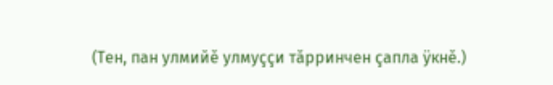(Тен, пан улмийĕ улмуççи тăрринчен çапла ÿкнĕ.)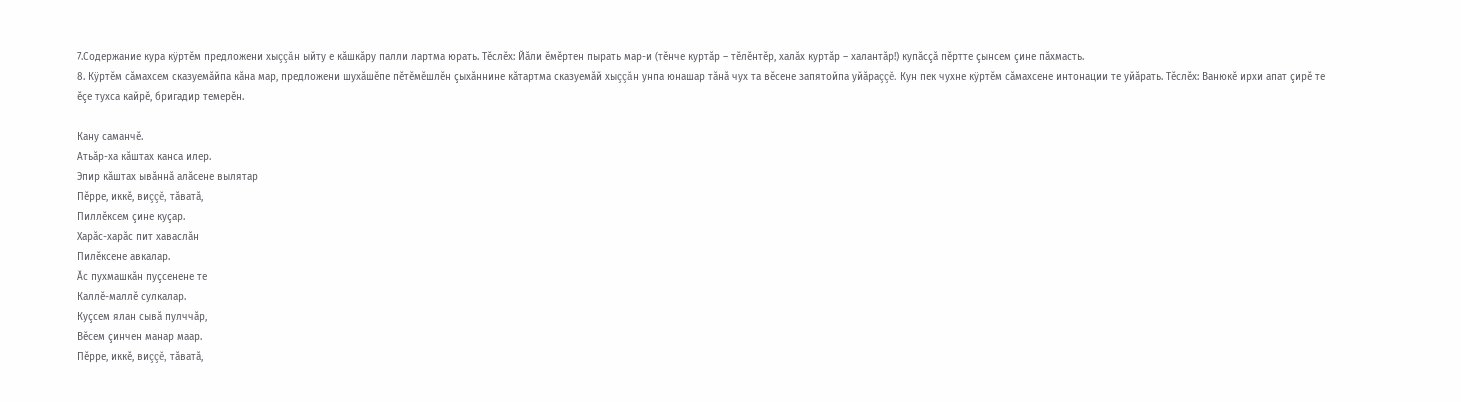7.Содержание кура кÿртĕм предложени хыççăн ыйту е кăшкăру палли лартма юрать. Тĕслĕх: Йăли ĕмĕртен пырать мар-и (тĕнче куртăр – тĕлĕнтĕр, халăх куртăр – халантăр!) купăсçă пĕртте çынсем çине пăхмасть.
8. Кÿртĕм сăмахсем сказуемăйпа кăна мар, предложени шухăшĕпе пĕтĕмĕшлĕн çыхăннине кăтартма сказуемăй хыççăн унпа юнашар тăнă чух та вĕсене запятойпа уйăраççĕ. Кун пек чухне кÿртĕм сăмахсене интонации те уйăрать. Тĕслĕх: Ванюкĕ ирхи апат çирĕ те ĕçе тухса кайрĕ, бригадир темерĕн.

Кану саманчĕ.
Атьăр-ха кăштах канса илер.
Эпир кăштах ывăннă алăсене вылятар
Пĕрре, иккĕ, виççĕ, тăватă,
Пиллĕксем çине куçар.
Харăс-харăс пит хаваслăн
Пилĕксене авкалар.
Ăс пухмашкăн пуçсенене те
Каллĕ-маллĕ сулкалар.
Куçсем ялан сывă пулччăр,
Вĕсем çинчен манар маар.
Пĕрре, иккĕ, виççĕ, тăватă,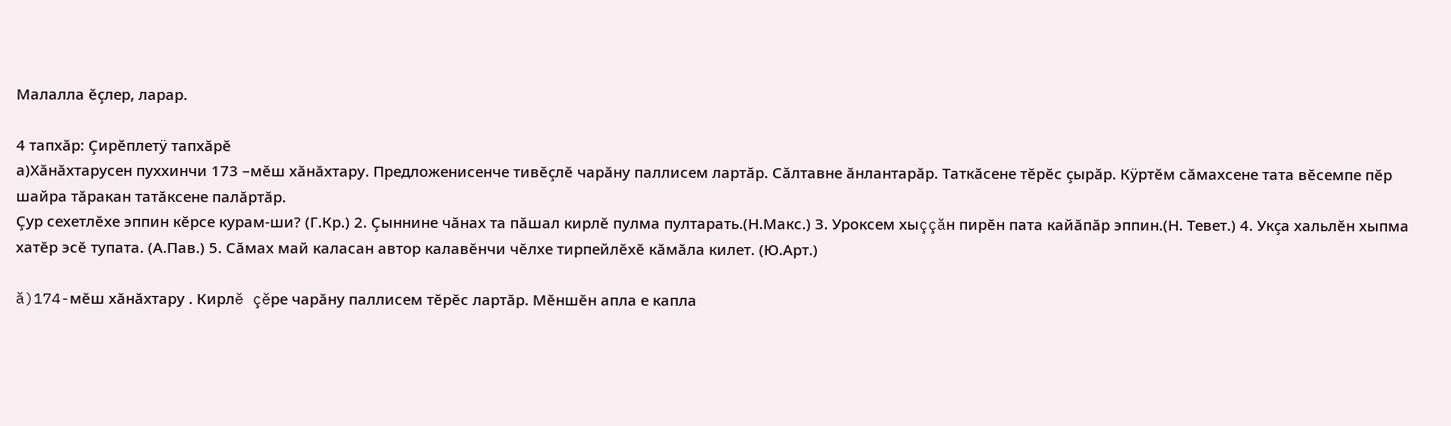Малалла ĕçлер, ларар.

4 тапхăр: Çирĕплетÿ тапхăрĕ
а)Хăнăхтарусен пуххинчи 173 –мĕш хăнăхтару. Предложенисенче тивĕçлĕ чарăну паллисем лартăр. Сăлтавне ăнлантарăр. Таткăсене тĕрĕс çырăр. Кÿртĕм сăмахсене тата вĕсемпе пĕр шайра тăракан татăксене палăртăр.
Çур сехетлĕхе эппин кĕрсе курам-ши? (Г.Кр.) 2. Çыннине чăнах та пăшал кирлĕ пулма пултарать.(Н.Макс.) З. Уроксем хыççăн пирĕн пата кайăпăр эппин.(Н. Тевет.) 4. Укçа хальлĕн хыпма хатĕр эсĕ тупата. (А.Пав.) 5. Сăмах май каласан автор калавĕнчи чĕлхе тирпейлĕхĕ кăмăла килет. (Ю.Арт.)

ă)174-мĕш хăнăхтару . Кирлĕ çĕре чарăну паллисем тĕрĕс лартăр. Мĕншĕн апла е капла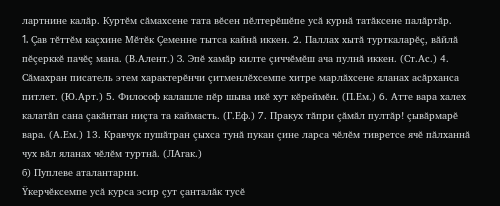лартнине калăр. Куртĕм сăмахсене тата вĕсен пĕлтерĕшĕпе усă курнă татăксене палăртăр.
1. Çав тĕттĕм каçхине Мĕтĕк Çеменне тытса кайнă иккен. 2. Паллах хытă турткаларĕç, вăйлă пĕçерккĕ пачĕç мана. (В.Алент.) З. Эпĕ хамăр килте çиччĕмĕш ача пулнă иккен. (Ст.Ас.) 4. Сăмахран писатель этем характерĕнчи çитменлĕхсемпе хитре марлăхсене яланах асăрханса питлет. (Ю.Арт.) 5. Философ калашле пĕр шыва икĕ хут кĕреймĕн. (П.Ем.) 6. Атте вара халех калатăп сана çакăнтан ниçта та каймасть. (Г.Еф.) 7. Пракух тăпри çăмăл пултăр! çывăрмарĕ вара. (А.Ем.) 13. Кравчук пушăтран çыхса тунă пукан çине ларса чĕлĕм тивретсе ячĕ пăлханнă чух вăл яланах чĕлĕм туртнă. (ЛАгак.)
б) Пуплеве аталантарни.
Ÿкерчĕксемпе усă курса эсир çут çанталăк тусĕ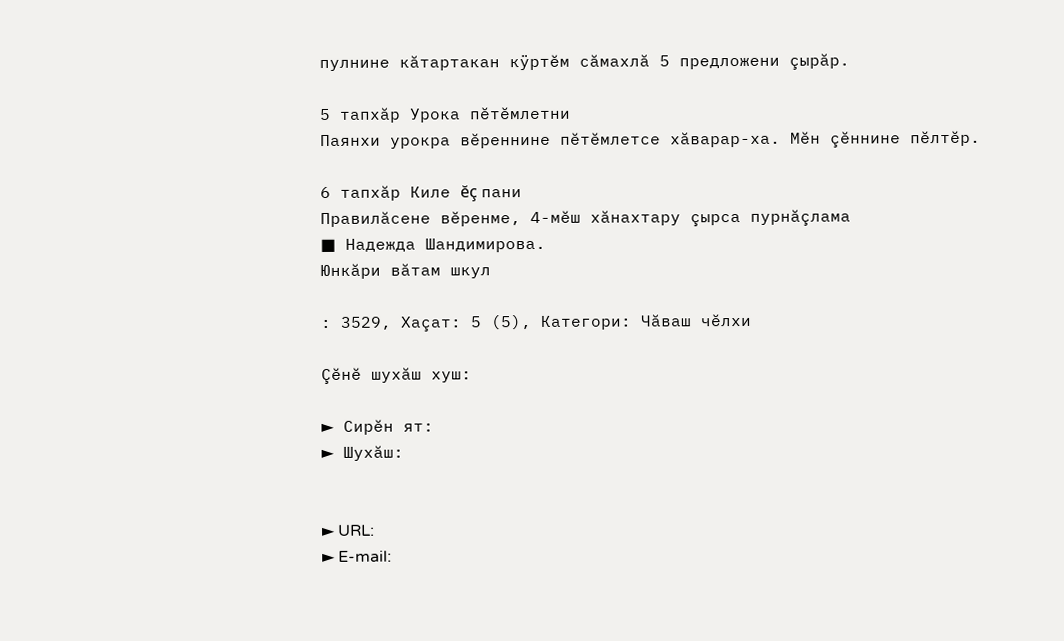пулнине кăтартакан кÿртĕм сăмахлă 5 предложени çырăр.

5 тапхăр Урока пĕтĕмлетни
Паянхи урокра вĕреннине пĕтĕмлетсе хăварар-ха. Мĕн çĕннине пĕлтĕр.

6 тапхăр Киле ĕç пани
Правилăсене вĕренме, 4-мĕш хăнахтару çырса пурнăçлама
■ Надежда Шандимирова.
Юнкăри вăтам шкул

: 3529, Хаçат: 5 (5), Категори: Чăваш чĕлхи

Çĕнĕ шухăш хуш:

► Сирĕн ят:
► Шухăш:


► URL:
► E-mail: